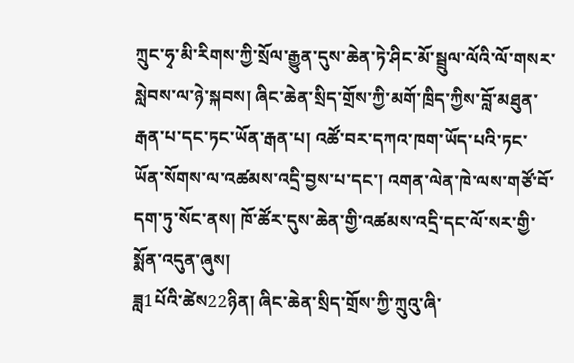ཀྲུང་ཧྭ་མི་རིགས་ཀྱི་སྲོལ་རྒྱུན་དུས་ཆེན་ཏེ་ཤིང་མོ་སྦྲུལ་ལོའི་ལོ་གསར་སླེབས་ལ་ཉེ་སྐབས། ཞིང་ཆེན་སྲིད་གྲོས་ཀྱི་མགོ་ཁྲིད་ཀྱིས་བློ་མཐུན་རྒན་པ་དང་ཏང་ཡོན་རྒན་པ། འཚོ་བར་དཀའ་ཁག་ཡོད་པའི་ཏང་ཡོན་སོགས་ལ་འཚམས་འདྲི་བྱས་པ་དང་། འགན་ལེན་ཁེ་ལས་གཙོ་བོ་དག་ཏུ་སོང་ནས། ཁོ་ཚོར་དུས་ཆེན་གྱི་འཚམས་འདྲི་དང་ལོ་སར་གྱི་སྨོན་འདུན་ཞུས།
ཟླ1པོའི་ཚེས22ཉིན། ཞིང་ཆེན་སྲིད་གྲོས་ཀྱི་ཀྲུའུ་ཞི་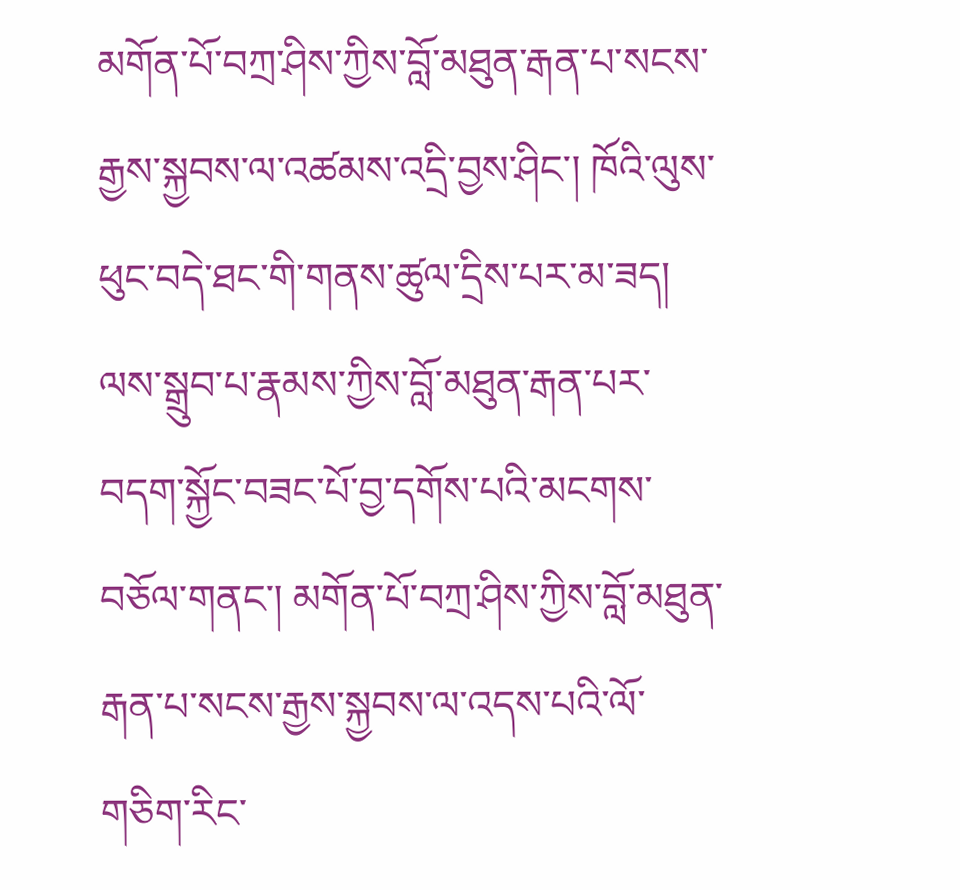མགོན་པོ་བཀྲ་ཤིས་ཀྱིས་བློ་མཐུན་རྒན་པ་སངས་རྒྱས་སྐྱབས་ལ་འཚམས་འདྲི་བྱས་ཤིང་། ཁོའི་ལུས་ཕུང་བདེ་ཐང་གི་གནས་ཚུལ་དྲིས་པར་མ་ཟད། ལས་སྒྲུབ་པ་རྣམས་ཀྱིས་བློ་མཐུན་རྒན་པར་བདག་སྐྱོང་བཟང་པོ་བྱ་དགོས་པའི་མངགས་བཅོལ་གནང་། མགོན་པོ་བཀྲ་ཤིས་ཀྱིས་བློ་མཐུན་རྒན་པ་སངས་རྒྱས་སྐྱབས་ལ་འདས་པའི་ལོ་གཅིག་རིང་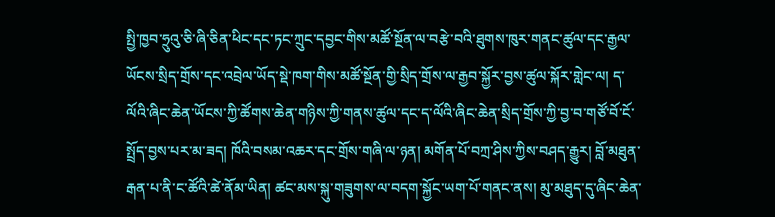སྤྱི་ཁྱབ་ཧྲུའུ་ཅི་ཞི་ཅིན་ཕིང་དང་ཏང་ཀྲུང་དབྱང་གིས་མཚོ་སྔོན་ལ་བརྩེ་བའི་ཐུགས་ཁུར་གནང་ཚུལ་དང་རྒྱལ་ཡོངས་སྲིད་གྲོས་དང་འབྲེལ་ཡོད་སྡེ་ཁག་གིས་མཚོ་སྔོན་གྱི་སྲིད་གྲོས་ལ་རྒྱབ་སྐྱོར་བྱས་ཚུལ་སྐོར་གླེང་ལ། ད་ལོའི་ཞིང་ཆེན་ཡོངས་ཀྱི་ཚོགས་ཆེན་གཉིས་ཀྱི་གནས་ཚུལ་དང་ད་ལོའི་ཞིང་ཆེན་སྲིད་གྲོས་ཀྱི་བྱ་བ་གཙོ་བོ་ངོ་སྤྲོད་བྱས་པར་མ་ཟད། ཁོའི་བསམ་འཆར་དང་གྲོས་གཞི་ལ་ཉན། མགོན་པོ་བཀྲ་ཤིས་ཀྱིས་བཤད་རྒྱུར། བློ་མཐུན་རྒན་པ་ནི་ང་ཚོའི་ཚེ་ནོམ་ཡིན། ཚང་མས་སྐུ་གཟུགས་ལ་བདག་སྐྱོང་ཡག་པོ་གནང་ནས། མུ་མཐུད་དུ་ཞིང་ཆེན་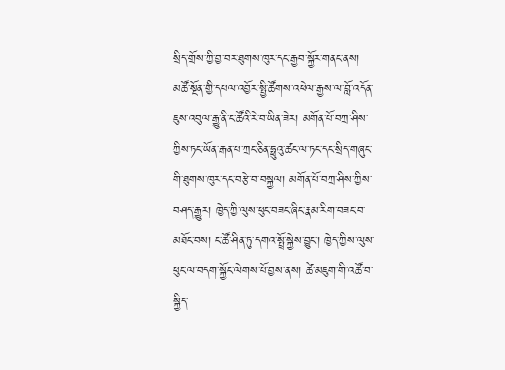སྲིད་གྲོས་ཀྱི་བྱ་བར་ཐུགས་ཁུར་དང་རྒྱབ་སྐྱོར་གནང་ནས། མཚོ་སྔོན་གྱི་དཔལ་འབྱོར་སྤྱི་ཚོགས་འཕེལ་རྒྱས་ལ་བློ་འདོན་ཇུས་འབུལ་རྒྱུ་ནི་ང་ཚོའི་རེ་བ་ཡིན་ཟེར། མགོན་པོ་བཀྲ་ཤིས་ཀྱིས་ཏང་ཡོན་རྒན་པ་ཀྲང་ཅིན་ཧྥུའུ་ཚང་ལ་ཏང་དང་སྲིད་གཞུང་གི་ཐུགས་ཁུར་དང་བརྩེ་བ་བསྐྱལ། མགོན་པོ་བཀྲ་ཤིས་ཀྱིས་བཤད་རྒྱུར། ཁྱེད་ཀྱི་ལུས་ཕུང་བཟང་ཞིང་རྣམ་རིག་བཟང་བ་མཐོང་བས། ང་ཚོ་ཤིན་ཏུ་དགའ་སྤྲོ་སྐྱེས་བྱུང་། ཁྱེད་ཀྱིས་ལུས་ཕུང་ལ་བདག་སྐྱོང་ལེགས་པོ་བྱས་ནས། ཚེ་མཇུག་གི་འཚོ་བ་སྐྱིད་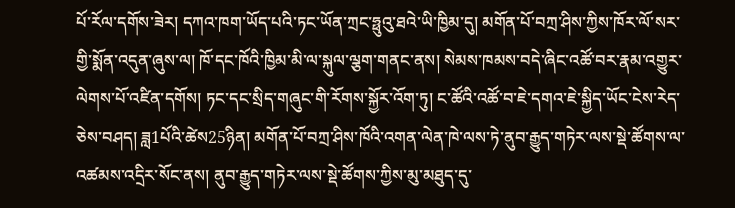པོ་རོལ་དགོས་ཟེར། དཀའ་ཁག་ཡོད་པའི་ཏང་ཡོན་ཀྲང་ཧྥུའུ་ཐའེ་ཡི་ཁྱིམ་དུ། མགོན་པོ་བཀྲ་ཤིས་ཀྱིས་ཁོར་ལོ་སར་གྱི་སྨོན་འདུན་ཞུས་ལ། ཁོ་དང་ཁོའི་ཁྱིམ་མི་ལ་སྐུལ་ལྕག་གནང་ནས། སེམས་ཁམས་བདེ་ཞིང་འཚོ་བར་རྣམ་འགྱུར་ལེགས་པོ་འཛིན་དགོས། ཏང་དང་སྲིད་གཞུང་གི་རོགས་སྐྱོར་འོག་ཏུ། ང་ཚོའི་འཚོ་བ་ཇེ་དགའ་ཇེ་སྐྱིད་ཡོང་ངེས་རེད་ཅེས་བཤད། ཟླ1པོའི་ཚེས25ཉིན། མགོན་པོ་བཀྲ་ཤིས་ཁོའི་འགན་ལེན་ཁེ་ལས་ཏེ་ནུབ་རྒྱུད་གཏེར་ལས་སྡེ་ཚོགས་ལ་འཚམས་འདྲིར་སོང་ནས། ནུབ་རྒྱུད་གཏེར་ལས་སྡེ་ཚོགས་ཀྱིས་མུ་མཐུད་དུ་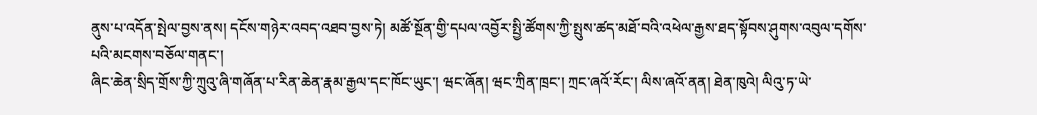ནུས་པ་འདོན་སྤེལ་བྱས་ནས། དངོས་གཉེར་འབད་འཐབ་བྱས་ཏེ། མཚོ་སྔོན་གྱི་དཔལ་འབྱོར་སྤྱི་ཚོགས་ཀྱི་སྤུས་ཚད་མཐོ་བའི་འཕེལ་རྒྱས་ཐད་སྟོབས་ཤུགས་འབུལ་དགོས་པའི་མངགས་བཅོལ་གནང་།
ཞིང་ཆེན་སྲིད་གྲོས་ཀྱི་ཀྲུའུ་ཞི་གཞོན་པ་རིན་ཆེན་རྣམ་རྒྱལ་དང་ཁོང་ཡུང་། ཝང་ཞོན། ཝང་ཀྲིན་ཁྲང་། ཀྲང་ཞའོ་རོང་། ལིས་ཞའོ་ནན། ཐེན་ཁུའེ། ལིའུ་ཏ་ཡེ་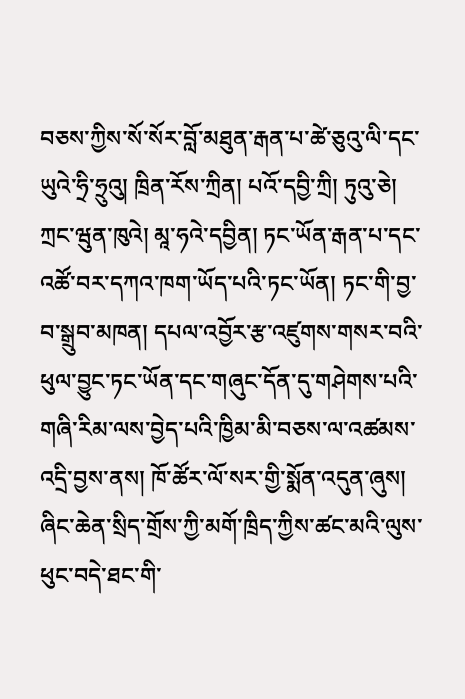བཅས་ཀྱིས་སོ་སོར་བློ་མཐུན་རྒན་པ་ཚེ་ཅུའུ་ལི་དང་ཡུའེ་ཧྲི་ཧྲུའུ། ཁྲིན་རོས་ཀྲིན། པའོ་དབྱི་ཀྲི། ཏུའུ་ཅེ། ཀྲང་ཝུན་ཁུའེ། མཱ་ཧའེ་དབྱིན། ཏང་ཡོན་རྒན་པ་དང་འཚོ་བར་དཀའ་ཁག་ཡོད་པའི་ཏང་ཡོན། ཏང་གི་བྱ་བ་སྒྲུབ་མཁན། དཔལ་འབྱོར་རྩ་འཛུགས་གསར་བའི་ཕུལ་བྱུང་ཏང་ཡོན་དང་གཞུང་དོན་དུ་གཤེགས་པའི་གཞི་རིམ་ལས་བྱེད་པའི་ཁྱིམ་མི་བཅས་ལ་འཚམས་འདྲི་བྱས་ནས། ཁོ་ཚོར་ལོ་སར་གྱི་སྨོན་འདུན་ཞུས། ཞིང་ཆེན་སྲིད་གྲོས་ཀྱི་མགོ་ཁྲིད་ཀྱིས་ཚང་མའི་ལུས་ཕུང་བདེ་ཐང་གི་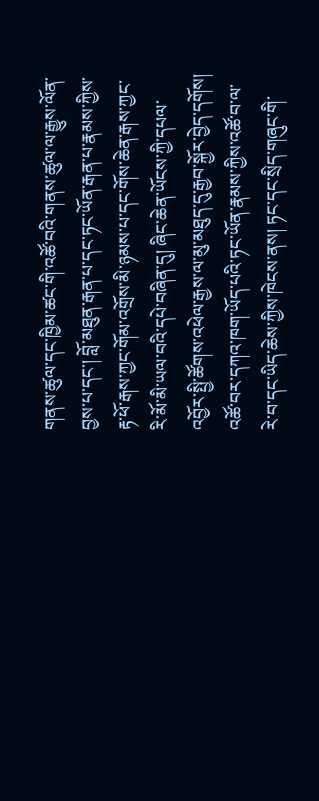གནས་ཚུལ་དང་ཁྱིམ་ཚང་གི་འཚོ་བའི་གནས་ཚུལ་ལ་རྒྱུས་ལོན་བྱས་པ་དང་། བློ་མཐུན་རྒན་པ་དང་ཏང་ཡོན་རྒན་པ་རྣམས་ཀྱིས་རྟ་ཕོ་རྒས་ཀྱང་གོམ་འགྲོས་མི་ཉམས་པ་དང་གོས་ཆེན་རྒས་ཀྱང་རི་མོ་མི་ཡལ་བའི་དཔེ་བཞིན་དུ། ཞིང་ཆེན་ཡོངས་ཀྱི་དཔལ་འབྱོར་སྤྱི་ཚོགས་འཕེལ་རྒྱས་ལ་མུ་མཐུད་དུ་རྒྱབ་སྐྱོར་བྱེད་དགོས། འཚོ་བར་དཀའ་ཁག་ཡོད་པའི་ཏང་ཡོན་རྣམས་ཀྱིས་འཚོ་བ་ལ་རེ་བ་དང་ཡིད་ཆེས་ཀྱིས་ཁེངས་ནས། ཏང་དང་སྲིད་གཞུང་གི་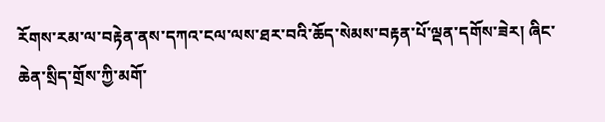རོགས་རམ་ལ་བརྟེན་ནས་དཀའ་ངལ་ལས་ཐར་བའི་ཆོད་སེམས་བརྟན་པོ་ལྡན་དགོས་ཟེར། ཞིང་ཆེན་སྲིད་གྲོས་ཀྱི་མགོ་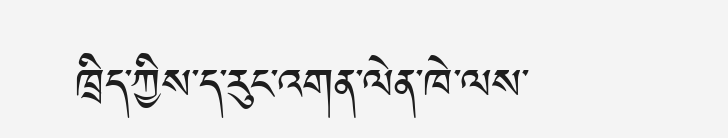ཁྲིད་ཀྱིས་ད་རུང་འགན་ལེན་ཁེ་ལས་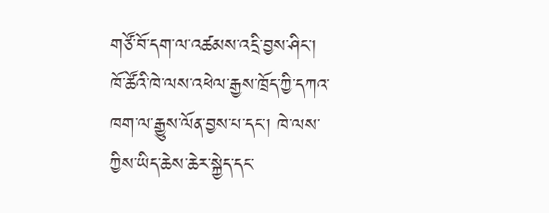གཙོ་བོ་དག་ལ་འཚམས་འདྲི་བྱས་ཤིང་། ཁོ་ཚོའི་ཁེ་ལས་འཕེལ་རྒྱས་ཁྲོད་ཀྱི་དཀའ་ཁག་ལ་རྒྱུས་ལོན་བྱས་པ་དང་། ཁེ་ལས་ཀྱིས་ཡིད་ཆེས་ཆེར་སྐྱེད་དང་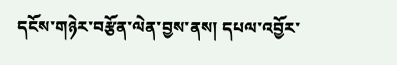དངོས་གཉེར་བརྩོན་ལེན་བྱས་ནས། དཔལ་འབྱོར་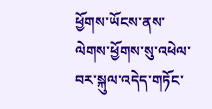ཕྱོགས་ཡོངས་ནས་ལེགས་ཕྱོགས་སུ་འཕེལ་བར་སྐུལ་འདེད་གཏོང་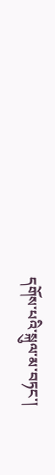དགོས་པའི་སྐུལ་མ་བཏང་།